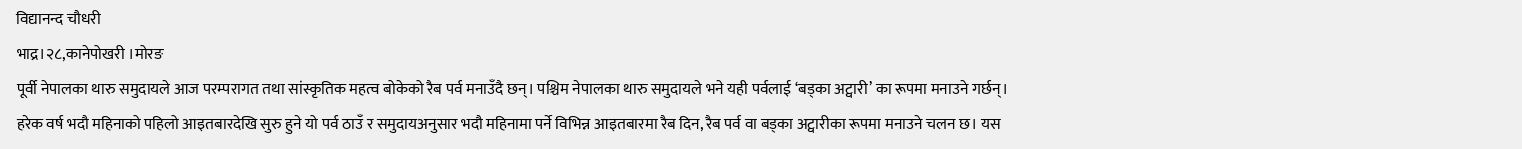विद्यानन्द चौधरी
भाद्र।२८,कानेपोखरी ।मोरङ
पूर्वी नेपालका थारु समुदायले आज परम्परागत तथा सांस्कृतिक महत्व बोकेको रैब पर्व मनाउँदै छन्। पश्चिम नेपालका थारु समुदायले भने यही पर्वलाई ‘बड्का अट्वारी’ का रूपमा मनाउने गर्छन्।
हरेक वर्ष भदौ महिनाको पहिलो आइतबारदेखि सुरु हुने यो पर्व ठाउँ र समुदायअनुसार भदौ महिनामा पर्ने विभिन्न आइतबारमा रैब दिन, रैब पर्व वा बड्का अट्वारीका रूपमा मनाउने चलन छ। यस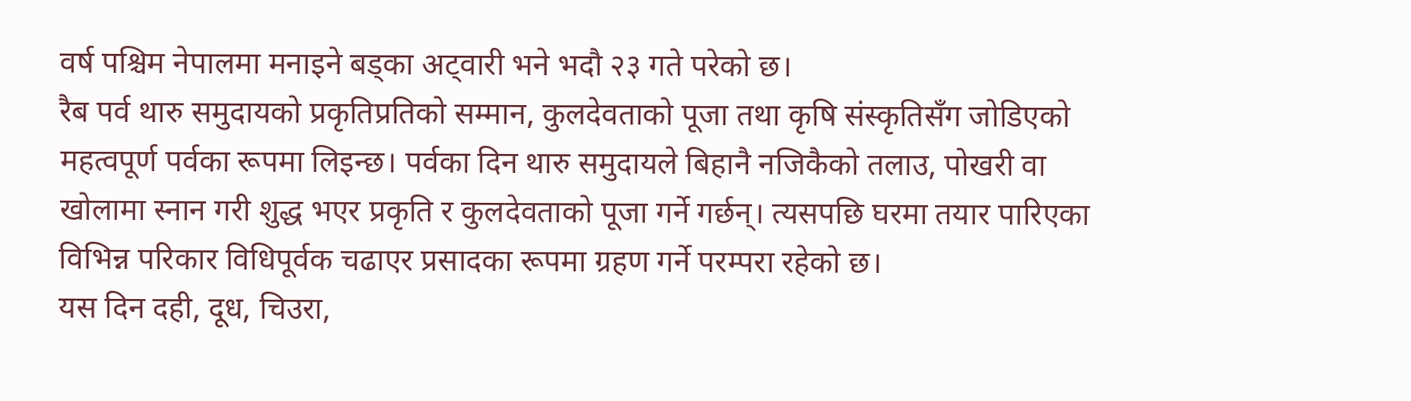वर्ष पश्चिम नेपालमा मनाइने बड्का अट्वारी भने भदौ २३ गते परेको छ।
रैब पर्व थारु समुदायको प्रकृतिप्रतिको सम्मान, कुलदेवताको पूजा तथा कृषि संस्कृतिसँग जोडिएको महत्वपूर्ण पर्वका रूपमा लिइन्छ। पर्वका दिन थारु समुदायले बिहानै नजिकैको तलाउ, पोखरी वा खोलामा स्नान गरी शुद्ध भएर प्रकृति र कुलदेवताको पूजा गर्ने गर्छन्। त्यसपछि घरमा तयार पारिएका विभिन्न परिकार विधिपूर्वक चढाएर प्रसादका रूपमा ग्रहण गर्ने परम्परा रहेको छ।
यस दिन दही, दूध, चिउरा,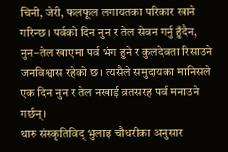चिनी, जेरी, फलफूल लगायतका परिकार खाने गरिन्छ। पर्वको दिन नुन र तेल सेवन गर्नु हुँदैन, नुन–तेल खाएमा पर्व भंग हुने र कुलदेवता रिसाउने जनविश्वास रहेको छ। त्यसैले समुदायका मानिसले एक दिन नुन र तेल नखाई व्रतसरह पर्व मनाउने गर्छन्।
थारु संस्कृतिविद् भुलाइ चौधरीका अनुसार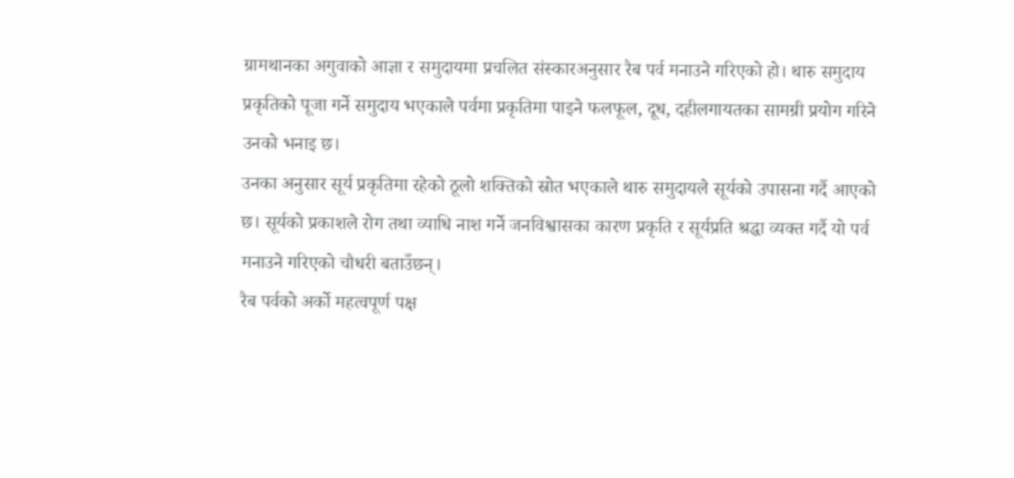ग्रामथानका अगुवाको आज्ञा र समुदायमा प्रचलित संस्कारअनुसार रैब पर्व मनाउने गरिएको हो। थारु समुदाय प्रकृतिको पूजा गर्ने समुदाय भएकाले पर्वमा प्रकृतिमा पाइने फलफूल, दूध, दहीलगायतका सामग्री प्रयोग गरिने उनको भनाइ छ।
उनका अनुसार सूर्य प्रकृतिमा रहेको ठूलो शक्तिको स्रोत भएकाले थारु समुदायले सूर्यको उपासना गर्दै आएको छ। सूर्यको प्रकाशले रोग तथा व्याधि नाश गर्ने जनविश्वासका कारण प्रकृति र सूर्यप्रति श्रद्धा व्यक्त गर्दै यो पर्व मनाउने गरिएको चौधरी बताउँछन्।
रैब पर्वको अर्को महत्वपूर्ण पक्ष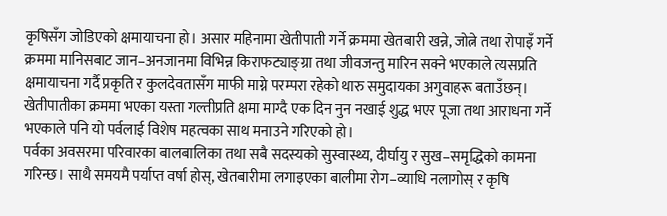कृषिसँग जोडिएको क्षमायाचना हो। असार महिनामा खेतीपाती गर्ने क्रममा खेतबारी खन्ने, जोत्ने तथा रोपाइँ गर्ने क्रममा मानिसबाट जान–अनजानमा विभिन्न किराफट्याङ्ग्रा तथा जीवजन्तु मारिन सक्ने भएकाले त्यसप्रति क्षमायाचना गर्दै प्रकृति र कुलदेवतासँग माफी माग्ने परम्परा रहेको थारु समुदायका अगुवाहरू बताउँछन्।
खेतीपातीका क्रममा भएका यस्ता गल्तीप्रति क्षमा माग्दै एक दिन नुन नखाई शुद्ध भएर पूजा तथा आराधना गर्ने भएकाले पनि यो पर्वलाई विशेष महत्वका साथ मनाउने गरिएको हो।
पर्वका अवसरमा परिवारका बालबालिका तथा सबै सदस्यको सुस्वास्थ्य, दीर्घायु र सुख–समृद्धिको कामना गरिन्छ। साथै समयमै पर्याप्त वर्षा होस्, खेतबारीमा लगाइएका बालीमा रोग–व्याधि नलागोस् र कृषि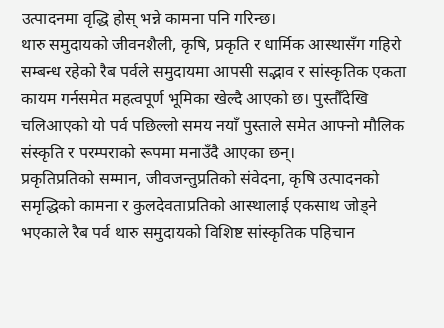उत्पादनमा वृद्धि होस् भन्ने कामना पनि गरिन्छ।
थारु समुदायको जीवनशैली, कृषि, प्रकृति र धार्मिक आस्थासँग गहिरो सम्बन्ध रहेको रैब पर्वले समुदायमा आपसी सद्भाव र सांस्कृतिक एकता कायम गर्नसमेत महत्वपूर्ण भूमिका खेल्दै आएको छ। पुस्तौँदेखि चलिआएको यो पर्व पछिल्लो समय नयाँ पुस्ताले समेत आफ्नो मौलिक संस्कृति र परम्पराको रूपमा मनाउँदै आएका छन्।
प्रकृतिप्रतिको सम्मान, जीवजन्तुप्रतिको संवेदना, कृषि उत्पादनको समृद्धिको कामना र कुलदेवताप्रतिको आस्थालाई एकसाथ जोड्ने भएकाले रैब पर्व थारु समुदायको विशिष्ट सांस्कृतिक पहिचान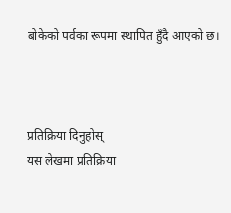बोकेको पर्वका रूपमा स्थापित हुँदै आएको छ।



प्रतिक्रिया दिनुहोस्
यस लेखमा प्रतिक्रिया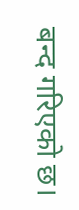बन्द गरिएको छ।